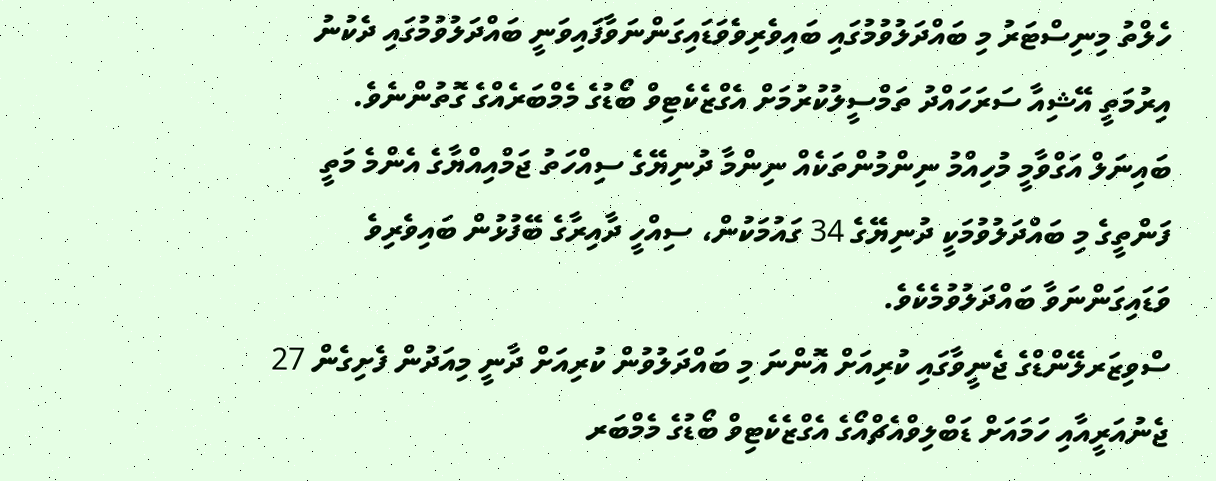ހެލްތު މިނިސްޓަރު މި ބައްދަލުވުމުގައި ބައިވެރިވެވަޑައިގަންނަވާފައިވަނީ ބައްދަލުވުމުގައި ދެކުނު އިރުމަތީ އޭޝިއާ ސަރަހައްދު ތަމްސީލުކުރުމަށް އެގްޒެކެޓިވް ބޯޑުގެ މެމްބަރެއްގެ ގޮތުންނެވެ.
ބައިނަލް އަގްވާމީ މުހިއްމު ނިންމުންތަކެއް ނިންމާ ދުނިޔޭގެ ސިއްހަތު ޖަމްއިއްޔާގެ އެންމެ މަތީ ފަންތީގެ މި ބައްދަލުވުމަކީ ދުނިޔޭގެ 34 ގައުމަކުން، ސިއްހީ ދާއިރާގެ ބޭފުޅުން ބައިވެރިވެ ވަޑައިގަންނަވާ ބައްދަލުވުމެކެވެ.
ސްވިޒަރލޭންޑްގެ ޖެނީވާގައި ކުރިއަށް އޮންނަ މި ބައްދަލުވުން ކުރިއަށް ދާނީ މިއަދުން ފެށިގެން 27 ޖެނުއަރީއާއި ހަމައަށް ޑަބްލިވްއެޗްއޯގެ އެގްޒެކެޓިވް ބޯޑުގެ މެމްބަރ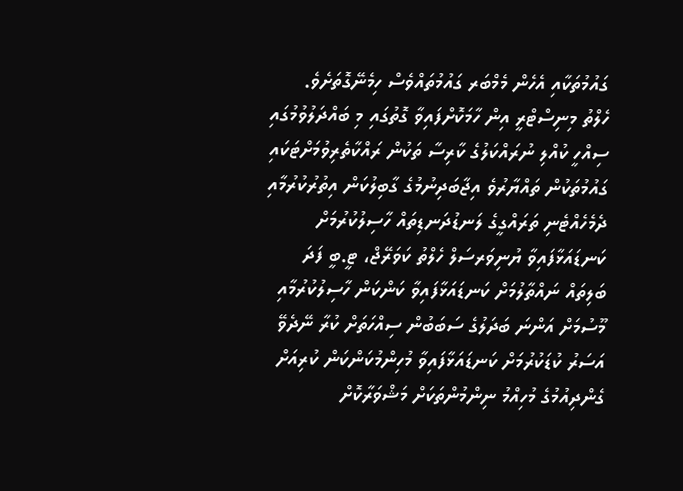ގައުމުތަކާއި އެހެން މެމްބަރ ގައުމުތައްވެސް ހިމެނޭގޮތަށެވެ.
ހެލްތު މިނިސްޓްރީ އިން ހާމަކޮށްފައިވާ ގޮތުގައި މި ބައްދަލުވުމުގައި ސިއްހީ ކުއްލި ނުރައްކަލުގެ ކާރިސާ ތަކުން ރައްކާތެރިވުމަށްޓަކައި ގައުމުތަކުން ތައްޔާރުވެ އިޖާބަދިނުމުގެ ގާބިލުކަން އިތުރުކުރުމާއި ދެމެހެއްޓެނި ތަރައްގީގެ ލަނޑުދަނޑިތައް ހާސިލުކުރުމަށް ކަނޑައަޅާފައިވާ ޔުނިވަރސަލް ހެލްތު ކަވަރޭޖް، ޓީ.ބީ ފަދަ ބަލިތައް ނައްތާލުމަށް ކަނޑައަޅާފައިވާ ކަންކަން ހާސިލުކުރުމާއި މޫސުމަށް އަންނަ ބަދަލުގެ ސަބަބުން ސިއްހަތަށް ކުރާ ނޭދެވޭ އަސަރު ކުޑަކުރުމަށް ކަނޑައަޅާފައިވާ މުހިންމުކަންކަން ކުރިއަށް ގެންދިއުމުގެ މުހިއްމު ނިންމުންތަކަށް މަޝްވަރާކޮށް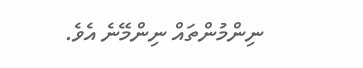ނިންމުންތައް ނިންމޭނެ އެވެ.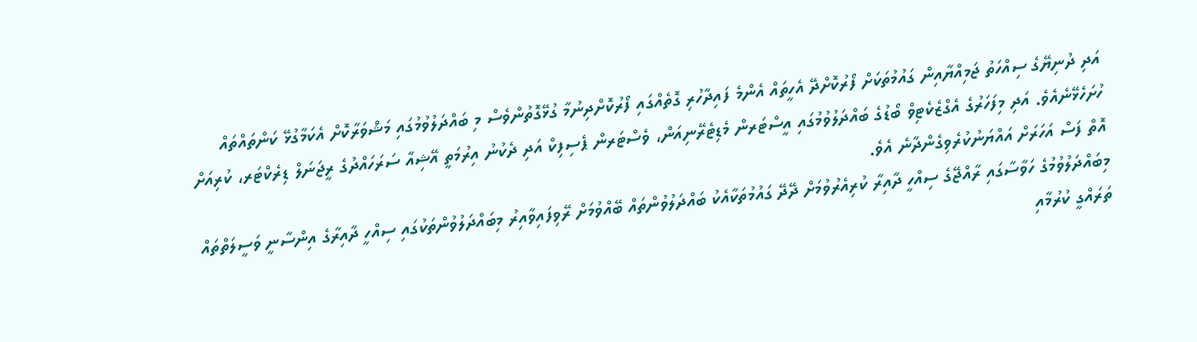އަދި ދުނިޔޭގެ ސިއްހަތު ޖަމިއްޔާއިން ގައުމުތަކަށް ފޯރުކޮށްދޭ އެހީތައް އެންމެ ފައިދާހުރި ގޮތެއްގައި ފޯރުކޮށްދިނުމާ ގުޅޭގޮތުންވެސް މި ބައްދަލުވުމުގައި މަޝްވަރާކޮށް އެކަމާގުޅޭ ކަންތައްތައް ހުށަހެޅޭނެއެވެ. އަދި މިފަހަރުގެ އެގްޒެކެޓިވް ބޯޑުގެ ބައްދަލުވުމުގައި އީސްޓަރން މެޑިޓެރޭނިއަން، ވެސްޓަރން ޕެސިފިކް އަދި ދެކުނު އިރުމަތީ އޭޝިއާ ސަރަހައްދުގެ ރީޖަނަލް ޑިރެކްޓަރ، ކުރިއަށް އޮތް ފަސް އަހަރަށް އައްޔަނުކުރެވިގެންދާނެ އެވެ.
މިބައްދަލުވުމުގެ ހަވާސާގައި ރާއްޖޭގެ ސިއްހީ ދާއިރާ ކުރިއެރުވުމަށް ދޭދޭ ގައުމުތަކާއެކު ބައްދަލުވުންތައް ބޭއްވުމަށް ރޭވިފައިވާއިރު މިބައްދަލުވުންތަކުގައި ސިއްހީ ދާއިރާގެ އިންސާނީ ވަސީލަތްތައް ތަރައްގީ ކުރުމާއި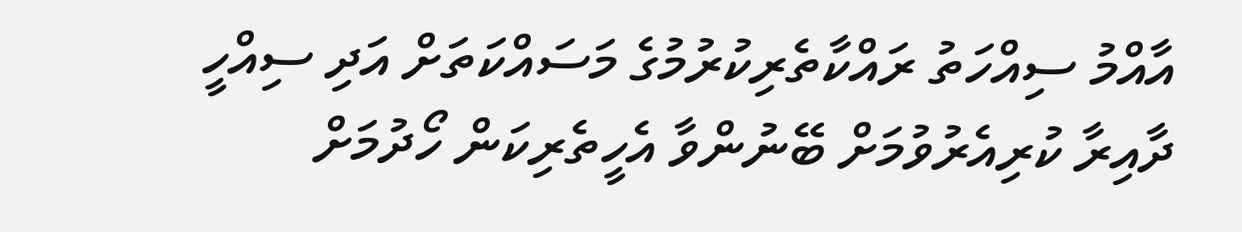އާއްމު ސިއްހަތު ރައްކާތެރިކުރުމުގެ މަސައްކަތަށް އަދި ސިއްހީ ދާއިރާ ކުރިއެރުވުމަށް ބޭނުންވާ އެހީތެރިކަން ހޯދުމަށް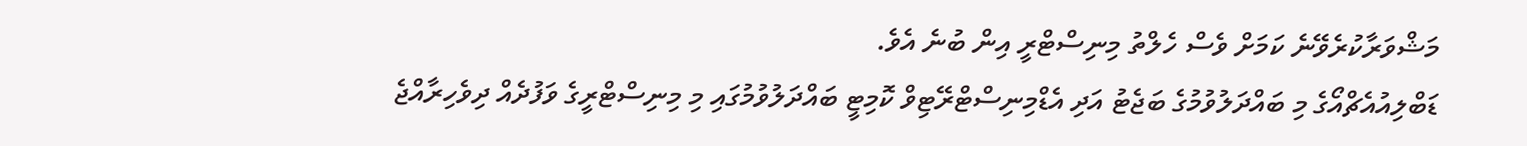މަޝްވަރާކުރެވޭނެ ކަމަށް ވެސް ހެލްތު މިނިސްޓްރީ އިން ބުނެ އެވެ.
ޑަބްލިއުއެޗްއޯގެ މި ބައްދަލުވުމުގެ ބަޖެޓު އަދި އެޑްމިނިސްޓްރޭޓިވް ކޮމިޓީ ބައްދަލުވުމުގައި މި މިނިސްޓްރީގެ ވަފުދެއް ދިވެހިރާއްޖެ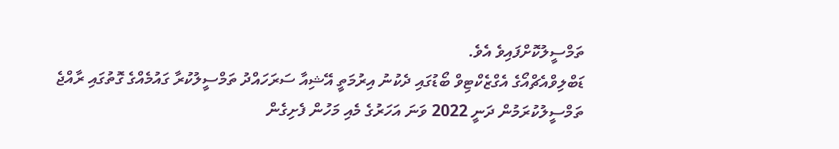ތަމްސީލުކޮށްފައިވެ އެވެ.
ޑަބްލިވްއެޗްއޯގެ އެގްޒެކްޓިވް ބޯޑުގައި ދެކުނު އިރުމަތީ އޭޝިއާ ސަރަހައްދު ތަމްސީލުކުރާ ގައުމެއްގެ ގޮތުގައި ރާއްޖެ ތަމްސީލުކުރަމުން ދަނީ 2022 ވަނަ އަހަރުގެ މެއި މަހުން ފެށިގެން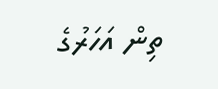ތިން އަހަރުގެ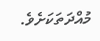މުއްދަތަކަށެވެ.